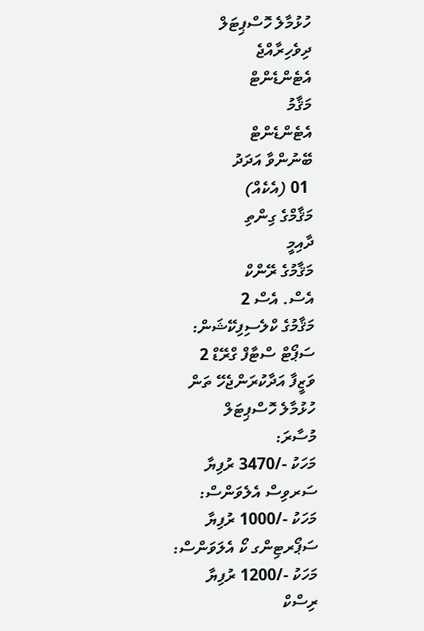ހުޅުމާލެ ހޮސްޕިޓަލް
ދިވެހިރާއްޖެ
އެޓެންޑެންޓް
މަޤާމު
އެޓެންޑެންޓް
ބޭނުންވާ އަދަދު
 01 (އެކެއް)
މަޤާމްގެ ގިންތި
ދާއިމީ
މަޤާމުގެ ރޭންކް
އެސް. އެސް 2
މަޤާމުގެ ކްލެސިފިކޭޝަން:
ސަޕޯޓް ސްޓާފް ގްރޭޑް 2
ވަޒީފާ އަދާކުރަންޖެހޭ ތަން
ހުޅުމާލެ ހޮސްޕިޓަލް
މުސާރަ:
މަހަކު -/3470 ރުފިޔާ
ސަރވިސް އެލެވަންސް:
މަހަކު -/1000 ރުފިޔާ
ސަޕޯރޓިންގ ކޯ އެލަވަންސް:
މަހަކު -/1200 ރުފިޔާ
ރިސްކް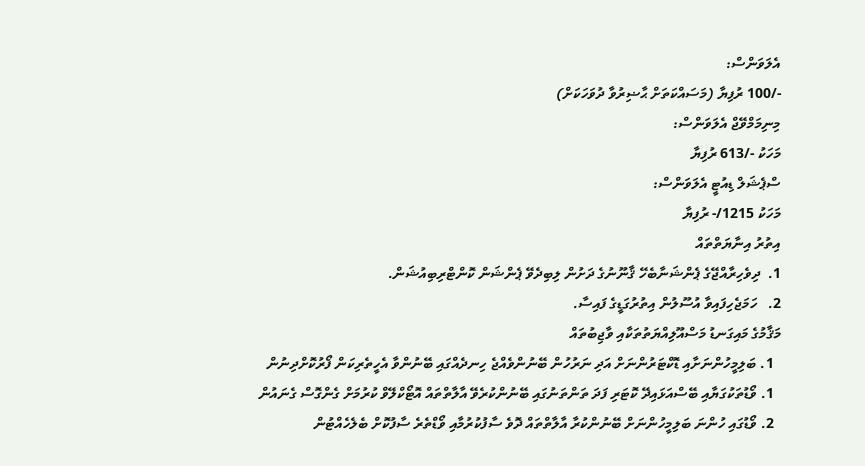އެލަވަންސް:
-/100 ރުފިޔާ (މަސައްކަތަށް ޙާޟިރުވާ ދުވަހަކަށް)
މިނިމަމްވޭޖް އެލަވަންސް:
މަހަކު -/613 ރުފިޔާ
ސްޕެޝަލް ޑިއުޓީ އެލަވަންސް:
މަހަކު 1215/- ރުފިޔާ
އިތުރު އިނާޔަތްތައް
1.  ދިވެހިރާއްޖޭގެ ޕެންޝަނާބެހޭ ޤާނޫނުގެ ދަށުން ލިބިދެވޭ ޕެންޝަން ކޮންޓްރިބިއުޝަން.
2.   ހަމަޖެހިފައިވާ އުސޫލުން އިތުރުގަޑީގެ ފައިސާ.
މަޤާމުގެ މައިގަނޑު މަސްއޫލިއްޔަތުތަކާއި ވާޖިބުތައް
  1. ބަލިމީހުންނަށާއި ޑޮކްޓަރުންނަށް އަދި ނަރުހުން ބޭނުންވެއްޖެ ހިނދެއްގައި ބޭނުންވާ އެހީތެރިކަން ފޯރުކޮށްދިނުން
  1. ވޯޑުތަކުގަޔާއި ބޭސްއަޅައިދޭ ކޮޓަރި ފަދަ ތަންތަނުގައި ބޭނުންކުރެވޭ އާލާތްތައް އޮޓޯކްލޭވް ކުރުމަށް ގެންގޮސް ގެނައުން
  2. ވޯޑުގައި ހުންނަ ބަލިމީހުންނަށް ބޭނުންކުރާ އާލާތްތައް ދޮވެ ސާފުކުރުމާއި ވޯޑްތެރެ ސާފުކޮށް ބެލެހެއްޓުން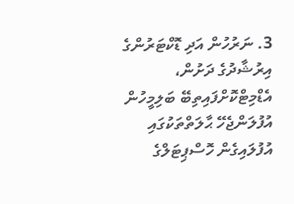3. ނަރުހުން އަދި ޑޮކްޓަރުންގެ އިރުޝާދުގެ ދަށުން، އެޑްމިޓްކޮށްފައިތިބޭ ބަލިމީހުން އުފުލަންޖެހޭ ޙާލަތްތަކުގައި އުފުލައިގެން ހޮސްޕިޓަލްގެ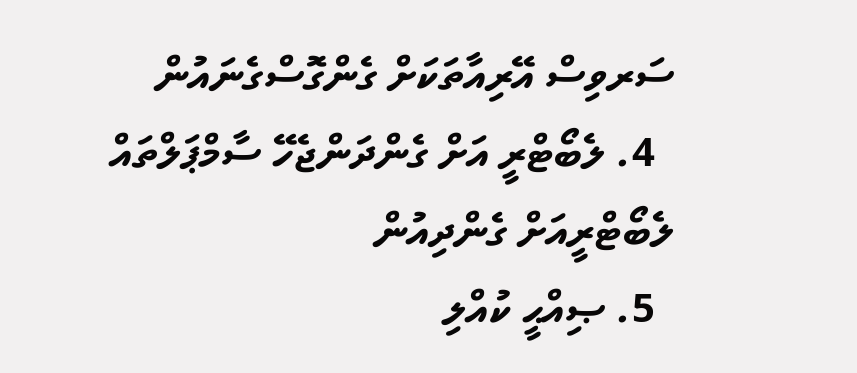ސަރވިސް އޭރިއާތަކަށް ގެންގޮސްގެނައުން
  4. ލެބޯޓްރީ އަށް ގެންދަންޖެހޭ ސާމްޕަލްތައް ލެބޯޓްރީއަށް ގެންދިއުން
  5. ޞިއްޙީ ކުއްލި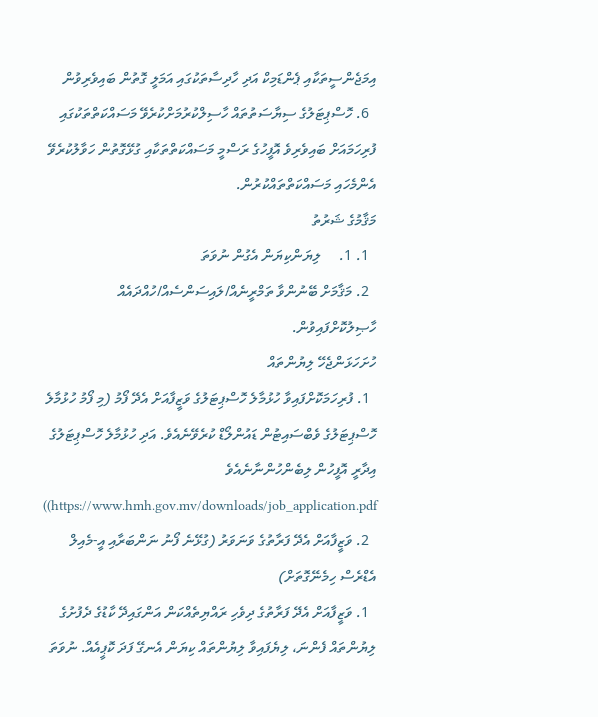އިމަޖެންސީތަކާއި ޕެންޑަމިކް އަދި ހާދިސާތަކުގައި އަމަލީ ގޮތުން ބައިވެރިވުން
  6. ހޮސްޕިޓަލުގެ ސިޔާސަތުތައް ހާސިލްކުރުމަށްކުރެވޭ މަސައްކަތްތަކުގައި ފުރިހަމައަށް ބައިވެރިވެ އޮފީހުގެ ރަސްމީ މަސައްކަތްތަކާއި ގުޅޭގޮތުން ހަވާލުކުރެވޭ އެންމެހައި މަސައްކަތްތައްކުރުން.
މަޤާމުގެ ޝަރުތު
  1. 1.     ލިޔަންކިޔަން އެގުން ނުވަތަ
  2. މަޤާމަށް ބޭނުންވާ ތަމްރީނެއް/ލައިސަންސެއް/ހުއްދައެއް ހާޞިލުކޮށްފައިވުން.
ހުށަހަޅަންޖެހޭ ލިޔުންތައް
  1. ފުރިހަމަކޮށްފައިވާ ހުޅުމާލެ ހޮސްޕިޓަލުގެ ވަޒީފާއަށް އެދޭ ފޯމު (މި ފޯމު ހުޅުމާލެ ހޮސްޕިޓަލުގެ ވެބްސައިޓުން ޑައުންލޯޑް ކުރެވޭނެއެވެ. އަދި ހުޅުމާލެ ހޮސްޕިޓަލުގެ އިދާރީ އޮފީހުން ލިބެންހުންނާނެއެވެ https://www.hmh.gov.mv/downloads/job_application.pdf))
  2. ވަޒީފާއަށް އެދޭ ފަރާތުގެ ވަނަވަރު (ގުޅޭނެ ފޯނު ނަންބަރާއި އީ-މެއިލް އެޑްރެސް ހިމެނޭގޮތަށް)
  1. ވަޒީފާއަށް އެދޭ ފަރާތުގެ ދިވެހި ރައްޔިތެއްކަން އަންގައިދޭ ކާޑުގެ ދެފުށުގެ ލިޔުންތައް ފެންނަ، ލިޔެފައިވާ ލިޔުންތައް ކިޔަން އެނގޭ ފަދަ ކޮޕީއެއް. ނުވަތަ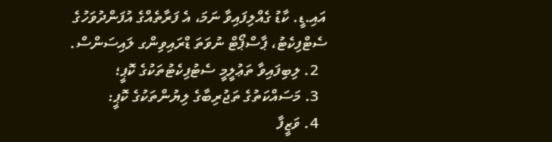އައި.ޑީ. ކާޑު ގެއްލިފައިވާ ނަމަ، އެ ފަރާތެއްގެ އުފަންދުވަހުގެ ސެޓްފިކެޓު، ޕާސްޕޯޓް ނުވަތަ ޑްރައިވިންގ ލައިސަންސް.
  2. ލިބިފައިވާ ތަޢުލީމީ ސެޓުފިކެޓުތަކުގެ ކޮޕީ؛
  3. މަސައްކަތުގެ ތަޖުރިބާގެ ލިޔުންތަކުގެ ކޮޕީ:
  4. ވަޒީފާ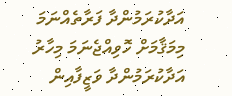އަދާކުރަމުންދާ ފަރާތެއްނަމަ މިމަޤާމަށް ހޮވިއްޖެނަމަ މިހާރު އަދާކުރަމުންދާ ވަޒީފާއިން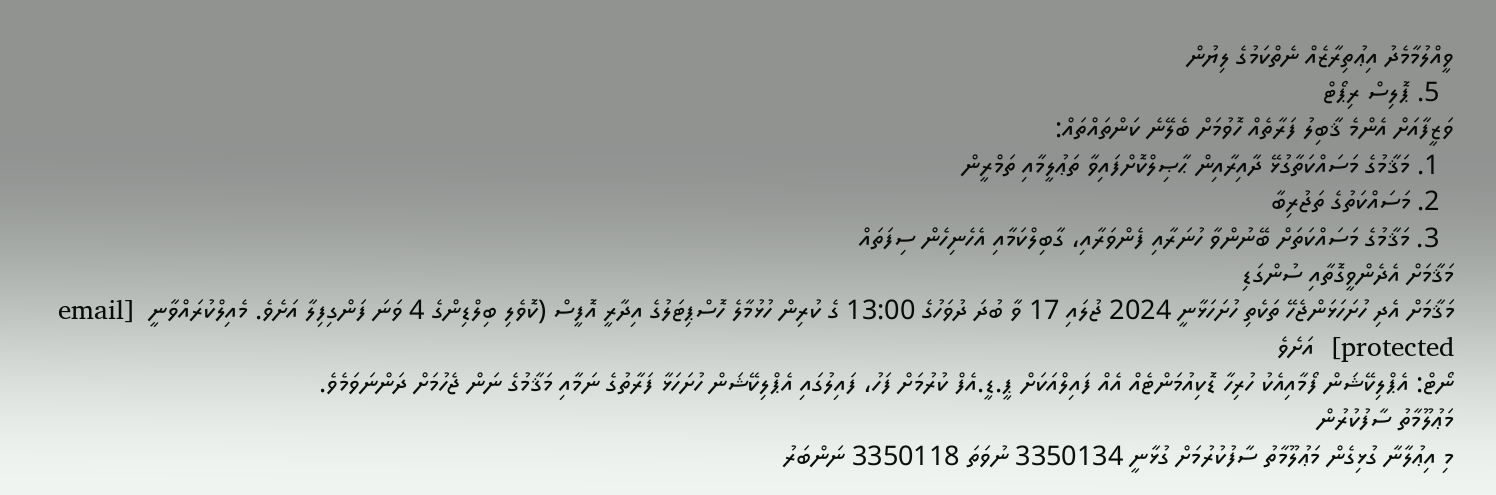ވީއްލުމާމެދު އިޢުތިރާޒެއް ނެތްކަމުގެ ލިޔުން
  5. ޕޮލިސް ރިޕޯޓް
ވަޒީފާއަށް އެންމެ ޤާބިލު ފަރާތެއް ހޮވުމަށް ބެލޭނެ ކަންތައްތައް:
  1. މަޤާމުގެ މަސައްކަތާގުޅޭ ދާއިރާއިން ޙާޞިލްކޮށްފައިވާ ތަޢުލީމާއި ތަމްރީން
  2. މަސައްކަތުގެ ތަޖުރިބާ
  3. މަޤާމުގެ މަސައްކަތަށް ބޭނުންވާ ހުނަރާއި ފެންވަރާއި، ގާބިލްކަމާއި އެހެނިހެން ސިފަތައް
މަޤާމަށް އެދެންވީގޮތާއި ސުންގަޑި
މަޤާމަށް އެދި ހުށަހަޅަންޖެހޭ ތަކެތި ހުށަހަޅާނީ 2024 ޖުލައި 17 ވާ ބުދަ ދުވަހުގެ 13:00 ގެ ކުރިން ހުޅުމާލެ ހޮސްޕިޓަލުގެ އިދާރީ އޮފީސް (ކޮވެލި ބިލްޑިންގެ 4 ވަނަ ފަންގިފިލާ އަށެވެ. މެއިލްކުރައްވާނީ  [email protected]  އަށެވެ
ނޯޓް: އެޕްލިކޭޝަން ފޯމާއިއެކު ހުރިހާ ޑޮކިއުމަންޓެއް އެއް ފައިލްއަކަށް ޕީ.ޑީ.އެފް ކުރުމަށް ފަހު، ފައިލުގައި އެޕްލިކޭޝަން ހުށަހަޅާ ފަރާތުގެ ނަމާއި މަޤާމުގެ ނަން ޖެހުމަށް ދަންނަވަމެވެ.
މަޢުލޫމާތު ސާފުކުރުން
މި އިޢުލާނާ ގުޅިގެން މަޢުލޫމާތު ސާފުކުރުމަށް ގުޅާނީ 3350134 ނުވަތަ 3350118 ނަންބަރު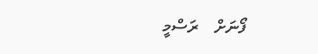ފޯނަށް    ރަސްމީ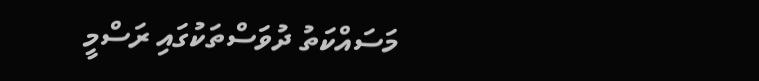މަސައްކަތު ދުވަސްތަކުގައި ރަސްމީ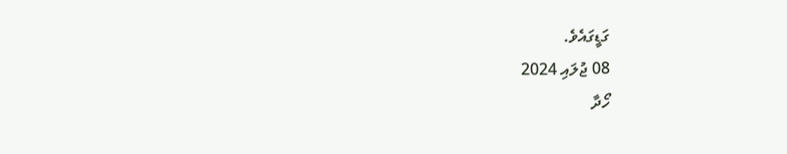ގަޑީގައެވެ.
08 ޖުލައި 2024
ހޯދާ